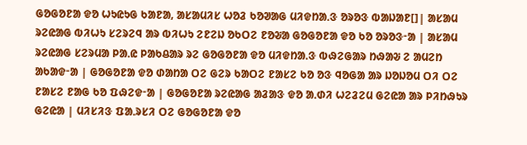ᱜᱚᱜᱚᱱᱟ ᱫᱚ ᱦᱩᱭᱩᱜ ᱠᱟᱱᱟ, ᱟᱥᱟᱢᱤᱥ ᱦᱚᱲ ᱠᱚᱣᱟᱜ ᱢᱤᱫᱴᱟᱹᱝ ᱚᱨᱚᱝ ᱵᱟᱡᱟᱱ[]| ᱟᱥᱟᱢ ᱨᱮᱭᱟᱜ ᱵᱤᱦᱩ ᱥᱮᱨᱮᱧ ᱟᱨ ᱵᱤᱦᱩ ᱮᱱᱮᱡ ᱚᱠᱛᱮ ᱱᱚᱶᱟ ᱜᱚᱜᱚᱱᱟ ᱫᱚ ᱠᱚ ᱚᱨᱚᱝᱼᱟ | ᱟᱥᱟᱢ ᱨᱮᱭᱟᱜ ᱥᱮᱨᱢᱟ ᱞᱟᱹᱭ ᱞᱟᱠᱪᱟᱨ ᱨᱮ ᱜᱚᱜᱚᱱᱟ ᱫᱚ ᱢᱤᱫᱴᱟᱹᱝ ᱵᱷᱮᱜᱟᱨ ᱴᱷᱟᱶ ᱮ ᱟᱢᱮᱴ ᱟᱠᱟᱫᱼᱟ | ᱜᱚᱜᱚᱱᱟ ᱫᱚ ᱰᱟᱴᱟ ᱛᱮ ᱜᱮᱨ ᱠᱟᱛᱮ ᱱᱟᱥᱮ ᱠᱚ ᱚᱝ ᱧᱚᱜᱟ ᱟᱨ ᱡᱚᱡᱚᱢ ᱛᱤ ᱛᱮ ᱱᱟᱥᱮ ᱱᱟᱜ ᱠᱚ ᱯᱷᱮᱫᱼᱟ | ᱜᱚᱜᱚᱱᱟ ᱨᱮᱭᱟᱜ ᱟᱲᱟᱝ ᱫᱚ ᱟᱹᱰᱤ ᱦᱮᱲᱮᱢ ᱜᱮᱭᱟ ᱟᱨ ᱞᱤᱴᱷᱩᱨ ᱜᱮᱭᱟ | ᱢᱤᱥᱤᱝ ᱯᱟᱹᱨᱥᱤ ᱛᱮ ᱜᱚᱜᱚᱱᱟ ᱫᱚ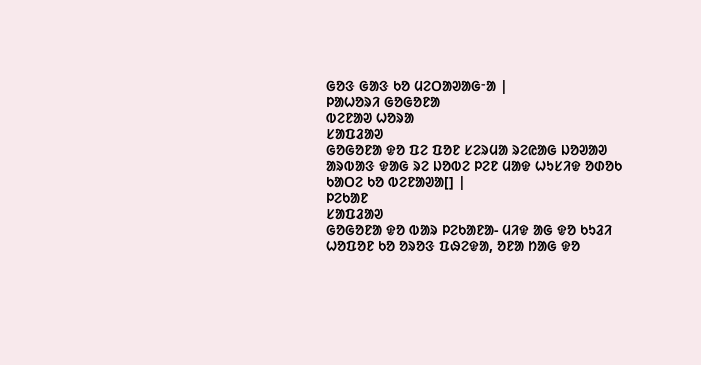ᱜᱚᱝ ᱜᱟᱝ ᱠᱚ ᱢᱮᱛᱟᱣᱟᱜᱼᱟ |
ᱞᱟᱦᱚᱨᱤ ᱜᱚᱜᱚᱱᱟ
ᱵᱮᱱᱟᱣ ᱦᱚᱨᱟ
ᱥᱟᱯᱲᱟᱣ
ᱜᱚᱜᱚᱱᱟ ᱫᱚ ᱯᱮ ᱯᱚᱱ ᱥᱮᱨᱢᱟ ᱨᱮᱭᱟᱜ ᱡᱚᱣᱟᱣ ᱟᱨᱵᱟᱝ ᱫᱟᱜ ᱨᱮ ᱡᱚᱵᱮ ᱞᱮᱱ ᱢᱟᱫ ᱦᱩᱥᱤᱫ ᱚᱰᱚᱠ ᱠᱟᱛᱮ ᱠᱚ ᱵᱮᱱᱟᱣᱟ[] |
ᱞᱮᱠᱟᱱ
ᱥᱟᱯᱲᱟᱣ
ᱜᱚᱜᱚᱱᱟ ᱫᱚ ᱵᱟᱨ ᱞᱮᱠᱟᱱᱟ- ᱢᱤᱫ ᱟᱜ ᱫᱚ ᱠᱩᱲᱤ ᱦᱚᱯᱚᱱ ᱠᱚ ᱚᱨᱚᱝ ᱯᱷᱮᱫᱟ, ᱚᱱᱟ ᱴᱟᱜ ᱫᱚ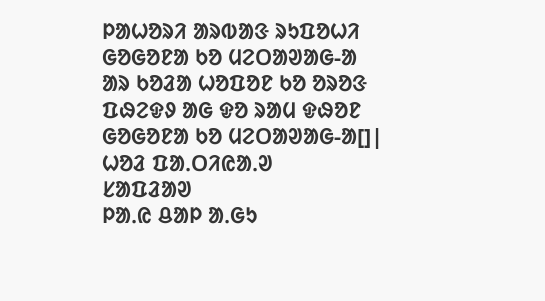ᱞᱟᱦᱚᱨᱤ ᱟᱨᱵᱟᱝ ᱨᱩᱯᱚᱦᱤ ᱜᱚᱜᱚᱱᱟ ᱠᱚ ᱢᱮᱛᱟᱣᱟᱜ-ᱟ ᱟᱨ ᱠᱚᱲᱟ ᱦᱚᱯᱚᱱ ᱠᱚ ᱚᱨᱚᱝ ᱯᱷᱮᱫᱽ ᱟᱜ ᱫᱚ ᱨᱟᱢ ᱫᱷᱚᱱ ᱜᱚᱜᱚᱱᱟ ᱠᱚ ᱢᱮᱛᱟᱣᱟᱜ-ᱟ[]|
ᱦᱚᱲ ᱯᱟᱹᱛᱤᱭᱟᱹᱣ
ᱥᱟᱯᱲᱟᱣ
ᱞᱟᱹᱭ ᱪᱟᱞ ᱟᱹᱜᱩ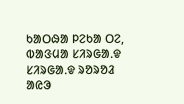ᱠᱟᱛᱷᱟ ᱞᱮᱠᱟ ᱛᱮ, ᱵᱟᱝᱢᱟ ᱥᱤᱨᱜᱟᱹᱫ ᱥᱤᱨᱜᱟᱹᱫ ᱨᱚᱨᱚᱲ ᱟᱭᱳ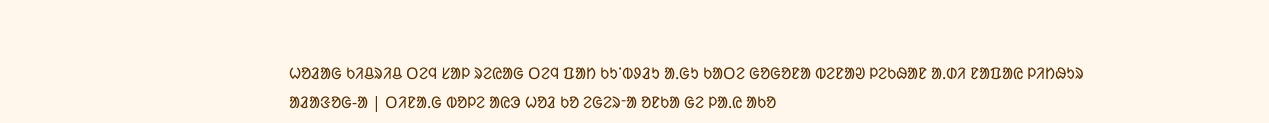ᱦᱚᱲᱟᱜ ᱠᱤᱪᱨᱤᱪ ᱛᱮᱧ ᱥᱟᱞ ᱨᱮᱭᱟᱜ ᱛᱮᱧ ᱯᱟᱴ ᱠᱩᱸᱵᱽᱲᱩ ᱟᱹᱜᱩ ᱠᱟᱛᱮ ᱜᱚᱜᱚᱱᱟ ᱵᱮᱱᱟᱣ ᱞᱮᱠᱷᱟᱱ ᱟᱹᱰᱤ ᱱᱟᱯᱟᱭ ᱞᱤᱴᱷᱩᱨ ᱟᱲᱟᱝᱚᱜ-ᱟ | ᱛᱤᱱᱟᱹᱜ ᱵᱚᱞᱮ ᱟᱭᱳ ᱦᱚᱲ ᱠᱚ ᱮᱜᱮᱨᱼᱟ ᱚᱱᱠᱟ ᱜᱮ ᱞᱟᱹᱭ ᱟᱠᱚ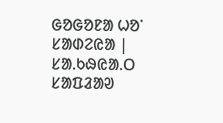ᱜᱚᱜᱚᱱᱟ ᱦᱚᱸ ᱥᱟᱰᱮᱭᱟ |
ᱥᱟ.ᱠᱷᱭᱟ.ᱛ
ᱥᱟᱯᱲᱟᱣ